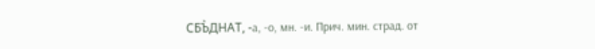СБЪ̀ДНАТ, -а, -о, мн. -и. Прич. мин. страд. от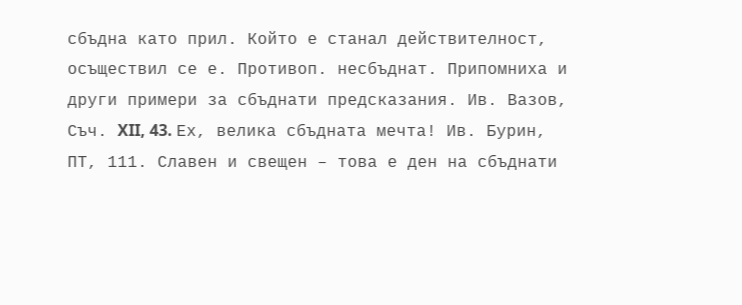сбъдна като прил. Който е станал действителност, осъществил се е. Противоп. несбъднат. Припомниха и други примери за сбъднати предсказания. Ив. Вазов, Съч. XII, 43. Ех, велика сбъдната мечта! Ив. Бурин, ПТ, 111. Славен и свещен – това е ден на сбъднати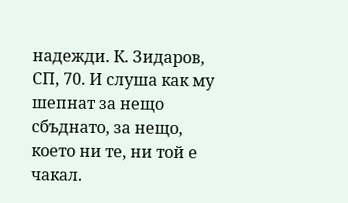надежди. К. Зидаров, СП, 70. И слуша как му шепнат за нещо сбъднато, за нещо, което ни те, ни той е чакал.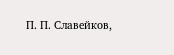П. П. Славейков,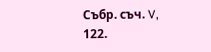Събр. съч. V, 122.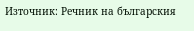Източник: Речник на българския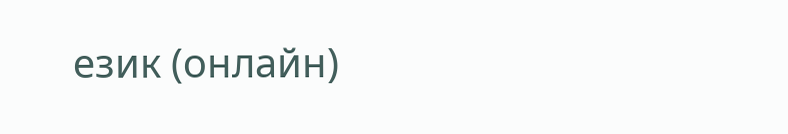език (онлайн)